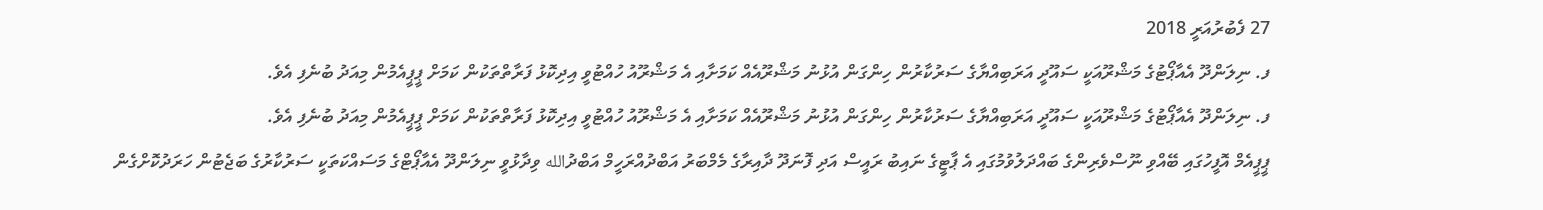27 ފެބުރުއަރީ 2018
ފ. ނިލަންދޫ އެއާޕޯޓުގެ މަޝްރޫއަކީ ސައޫދީ އަރަބިއްޔާގެ ސަރުކާރުން ހިންގަން އުޅުނު މަޝްރޫއެއް ކަމަށާއި އެ މަޝްރޫއު ހުއްޓުވީ އިދިކޮޅު ފަރާތްތަކުން ކަމަށް ޕީޕީއެމުން މިއަދު ބުނެފި އެވެ.
ފ. ނިލަންދޫ އެއާޕޯޓުގެ މަޝްރޫއަކީ ސައޫދީ އަރަބިއްޔާގެ ސަރުކާރުން ހިންގަން އުޅުނު މަޝްރޫއެއް ކަމަށާއި އެ މަޝްރޫއު ހުއްޓުވީ އިދިކޮޅު ފަރާތްތަކުން ކަމަށް ޕީޕީއެމުން މިއަދު ބުނެފި އެވެ.
ޕީޕީއެމް އޮފީހުގައި ބޭއްވި ނޫސްވެރިންގެ ބައްދަލުވުމުގައި އެ ޕާޓީގެ ނައިބު ރައީސް އަދި ފޮނަދޫ ދާއިރާގެ މެމްބަރު އަބްދުއްރަހީމް އަބްދުالله ވިދާޅުވީ ނިލަންދޫ އެއާޕޯޓްގެ މަސައްކަތަކީ ސަރުކާރުގެ ބަޖެޓުން ހަރަދުކޮށްގެން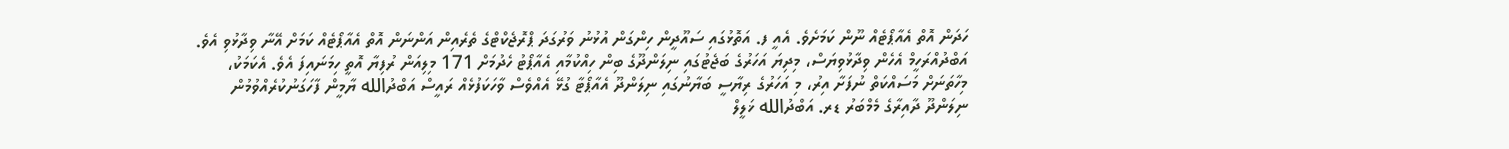ހަދަން އޮތް އެއާޕޯޓެއް ނޫން ކަމަށެވެ. އެއީ ފ. އަތޮޅުގައި ސައޫދީން ހިންގަން އުޅުނު ވަރުގަދަ ޕްރޮޖެކްޓްގެ ތެރެއިން އަންނަން އޮތް އެއާޕޯޓެއް ކަމަށް އޭނާ ވިދާޅުވި އެވެ.
އަބްދުއްރަހީމް އެހެން ވިދާޅުވިޔަސް، މިދިޔަ އަހަރުގެ ބަޖެޓުގައި ނިލަންދޫގެ ބިން ހިއްކުމާއި އެއާޕޯޓު ހެދުމަށް 171 މިލިއަން ރުފިޔާ އޮތީ ހިމަނައިފަ އެވެ. އެކަމަކު، މިހާތަނަށް މަސައްކަތް ނުފަށާ އިރު، މި އަހަރުގެ ރިޔާސީ ބަޔާނުގައި ނިލަންދޫ އެއާޕޯޓާ ގުޅޭ އެއްވެސް ވާހަކަފުޅެއް ރައީސް އަބްދުالله ޔާމީން ފާހަގަނުކުރެއްވުމުން ނިލަންދޫ ދާއިރާގެ މެމްބަރު ޑރ. އަބްދުالله ޚަލީލް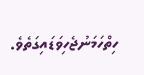ހިތްހަމަނުޖެހިވަޑައިގަތެވެ.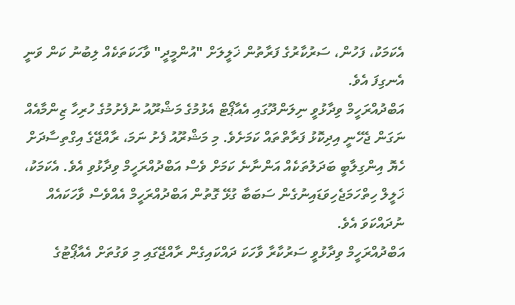އެކަމަކު، ފަހުން، ސަރުކާރުގެ ފަރާތުން ޚަލީލަށް "އުންމީދީ" ވާހަކަތަކެއް ލިބުނު ކަން ވަނީ އެނގިފަ އެވެ.
އަބްދުއްރަހީމް ވިދާޅުވީ ނިލަންދޫގައި އެއާޕޯޓް އެޅުމުގެ މަޝްރޫއު ނުފެށުމުގެ ހުރިހާ ޒިންމާއެއް ނަގަން ޖެހޭނީ އިދިކޮޅު ފަރާތްތައް ކަމަށެވެ. މި މަޝްރޫއު ފެށު ނަމަ، ރާއްޖޭގެ އިގްތިސާދަށް ހެޔޮ އިންގިލާބީ ބަދަލުތަކެއް އަންނާނެ ކަމަށް ވެސް އަބްދުއްރަހީމް ވިދާޅުވި އެވެ. އެކަމަކު، ޚަލީލް ހިތްހަމަޖެހިވަޑައިނުގެން ސަބަބާ ގުޅޭ ގޮތުން އަބްދުއްރަހީމް އެއްވެސް ވާހަކައެއް ނުދައްކަވަ އެވެ.
އަބްދުއްރަހީމް ވިދާޅުވީ ސަރުކާރާ ވާހަކަ ދައްކައިގެން ރާއްޖޭގައި މި ވަގުތަށް އެއާޕޯޓުގެ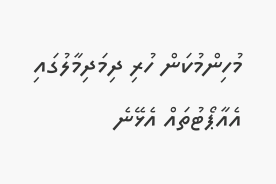މުހިންމުކަން ހުރި ދިމަދިމާލުގައި އެއާޕޯޓުތައް އެޅޭނެ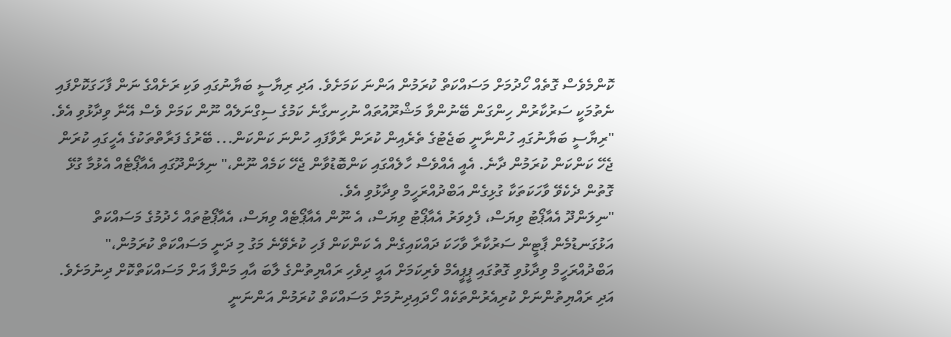ކޮންމެވެސް ގޮތެއް ހޯދުމަށް މަސައްކަތް ކުރަމުން އަންނަ ކަމަށެވެ. އަދި ރިޔާސީ ބަޔާނުގައި ވަކި ރަށެއްގެ ނަން ފާހަގަކޮށްފައި ނެތުމަކީ ސަރުކާރުން ހިންގަން ބޭނުންވާ މަޝްރޫއުތައް ނުހިނގާނެ ކަމުގެ ސިގްނަލެއް ނޫން ކަމަށް ވެސް އޭނާ ވިދާޅުވި އެވެ.
"ރިޔާސީ ބަޔާނުގައި ހުންނާނީ ބަޖެޓުގެ ތެރެއިން ކުރަން ރާވާފައި ހުންނަ ކަންކަން... ބޭރުގެ ފަރާތްތަކުގެ އެހީގައި ކުރަން ޖެހޭ ކަންކަން ކުރަމުން ދާނެ. އެއީ އެއްވެސް ހާލެއްގައި ކަންބޮޑުވާން ޖެހޭ ކަމެއް ނޫން،" ނިލަންދޫގައި އެއާޕޯޓެއް އެޅުމާ ގުޅޭ ގޮތުން ދެކެވޭ ވާހަކަތަކާ ގުޅިގެން އަބްދުއްރަހީމް ވިދާޅުވި އެވެ.
"ނިލަންދޫ އެއާޕޯޓު ވިޔަސް، ފެލިވަރު އެއާޕޯޓު ވިޔަސް، އެ ނޫން އެއާޕޯޓެއް ވިޔަސް، އެއާޕޯޓުތައް ހެދުމުގެ މަސައްކަތް އަޅުގަނޑުމެން ޕާޓީން ސަރުކާރާ ވާހަކަ ދައްކައިގެން އެ ކަންކަން ފަހި ކުރެވޭނެ މަގު މި ދަނީ މަސައްކަތް ކުރަމުން،"
އަބްދުއްރަހީމް ވިދާޅުވި ގޮތުގައި ޕީޕީއެމް ވެރިކަމަށް އައީ ދިވެހި ރައްޔިތުންގެ ލާބަ އާއި މަންފާ އަށް މަސައްކަތްކޮށް ދިނުމަށެވެ. އަދި ރައްޔިތުންނަށް ކުރިއެރުންތަކެއް ހޯދައިދިނުމަށް މަސައްކަތް ކުރަމުން އަންނަނީ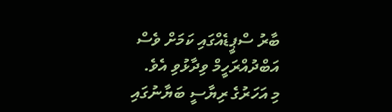ބާރު ސްޕީޑެއްގައި ކަމަށް ވެސް އަބްދުއްރަހީމް ވިދާޅުވި އެވެ.
މި އަހަރުގެ ރިޔާސީ ބަޔާނުގައި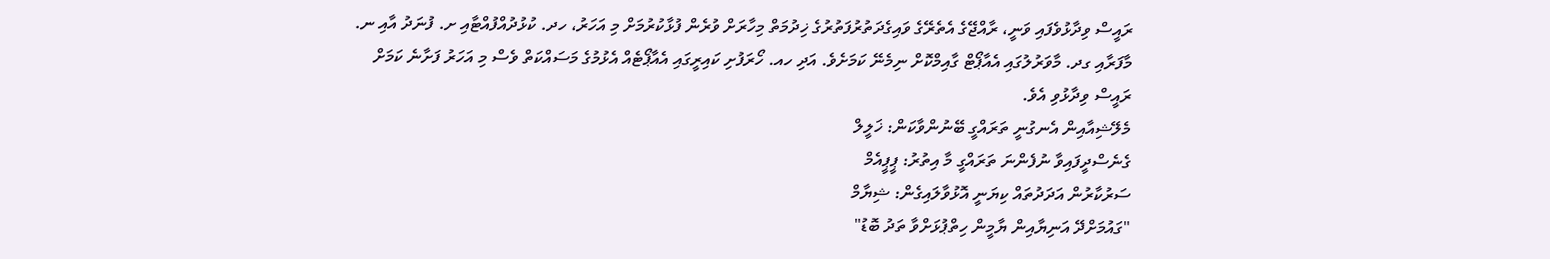ރައީސް ވިދާޅުވެފައި ވަނީ، ރާއްޖޭގެ އެތެރޭގެ ވައިގެދަތުރުފަތުރުގެ ޚިދުމަތް މިހާރަށް ވުރެން ފުޅާކުރުމަށް މި އަހަރު، ހދ. ކުޅުދުއްފުއްޓާއި ށ. ފުނަދު އާއި ނ. މާފަރާއި ގދ. މާވަރުލުގައި އެއާޕޯޓް ގާއިމްކޮށް ނިމެނޭ ކަމަށެވެ. އަދި ހއ. ހޯރަފުށި ކައިރީގައި އެއާޕޯޓެއް އެޅުމުގެ މަސައްކަތް ވެސް މި އަހަރު ފަށާނެ ކަމަށް ރައީސް ވިދާޅުވި އެވެ.
މެލޭޝިއާއިން އެނގުނީ ތަރައްގީ ބޭނުންވާކަން: ޚަލީލް
ގެނެސްދީފައިވާ ނުފެންނަ ތަރައްގީ މާ އިތުރު: ޕީޕީއެމް
ސަރުކާރުން އަދަދުތައް ކިޔަނީ އޮޅުވާލައިގެން: ޝިޔާމް
"ގައުމަށްދޭ އަނިޔާއިން ޔާމީން ހިތްޕުޅަށްވާ ތަދު ބޮޑު"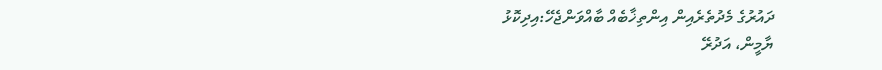ދައުރުގެ މެދުތެރެއިން އިންތިޚާބެއް ބާއްވަންޖެހޭ:އިދިކޮޅު
ޔާމީން، އަދުރޭ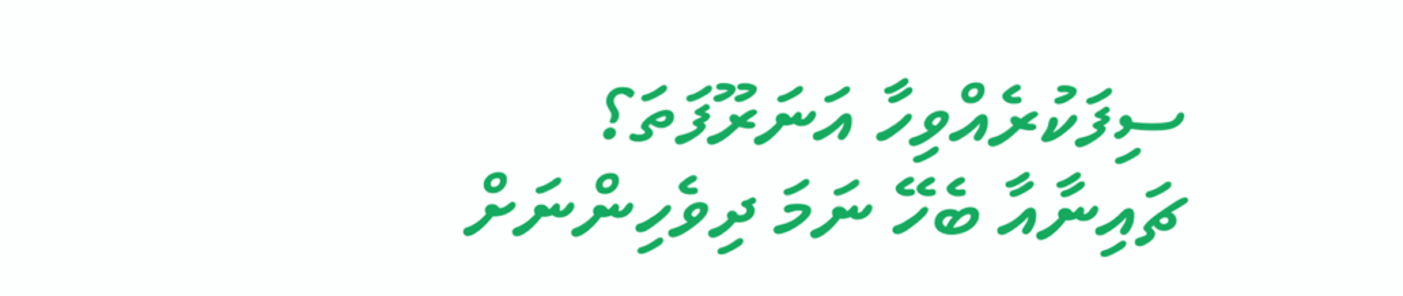ސިފަކުރެއްވިހާ އަނަރޫފަތަ؟
ޗައިނާއާ ބެހޭ ނަމަ ދިވެހިންނަށް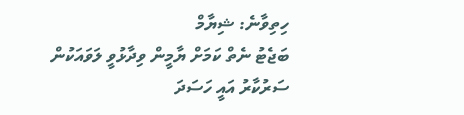ހިތިވާނެ: ޝިޔާމް
ބަޖެޓު ނެތް ކަމަށް ޔާމީން ވިދާޅުވީ ލަވައަކުން
ސަރުކާރު އައީ ހަސަދަ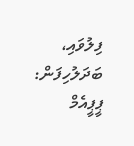ފިލުވައި، ބަދަލުހިފަން: ޕީޕީއެމް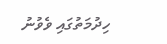ހިދުމަތުގައި ވެވުނު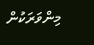މިންވަރަކުން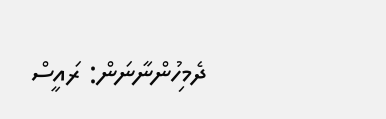ދެމިހުންނާނަން: ރައީސް